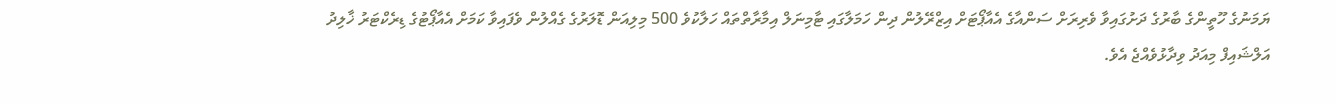ޔަމަނުގެ ހޫތީންގެ ބާރުގެ ދަށުގައިވާ ވެރިރަށް ސަންއާގެ އެއާޕޯޓަށް އިޒްރޭލުން ދިން ހަމަލާގައި ޓާމިނަލް އިމާރާތްތައް ހަލާކުވެ 500 މިލިއަން ޑޮލަރުގެ ގެއްލުން ވެފައިވާ ކަމަށް އެއާޕޯޓުގެ ޑިރެކްޓަރު ޚާލިދު އަލްޝައިފް މިއަދު ވިދާޅުވެއްޖެ އެވެ.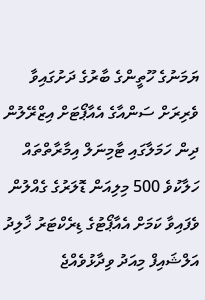ޔަމަނުގެ ހޫތީންގެ ބާރުގެ ދަށުގައިވާ ވެރިރަށް ސަންއާގެ އެއާޕޯޓަށް އިޒްރޭލުން ދިން ހަމަލާގައި ޓާމިނަލް އިމާރާތްތައް ހަލާކުވެ 500 މިލިއަން ޑޮލަރުގެ ގެއްލުން ވެފައިވާ ކަމަށް އެއާޕޯޓުގެ ޑިރެކްޓަރު ޚާލިދު އަލްޝައިފް މިއަދު ވިދާޅުވެއްޖެ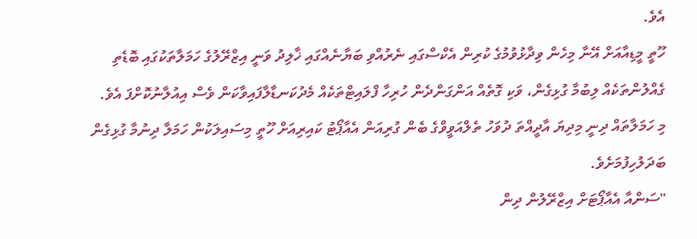އެވެ.
ހޫތީ މީޑިއާއަށް އޭނާ މިހެން ވިދާޅުވުމުގެ ކުރިން އެކްސްގައި ނެރުއްވި ބަޔާނެއްގައި ޚާލިދު ވަނީ އިޒްރޭލުގެ ހަމަލާތަކުގައި ބޮޑެތި ގެއްލުންތަކެއް ލިބުމާ ގުޅިގެން، ވަކި ގޮތެއް އަންގަންދެން ހުރިހާ ފްލައިޓްތަކެއް މެދުކަނޑާލާފައިވާކަން ވެސް އިއުލާނުކޮށްފަ އެވެ.
މި ހަމަލާތައް ދިނީ މިދިޔަ އާދީއްތަ ދުވަހު ތެލްއަވީވްގެ ބެން ގުރިއަން އެއާޕޯޓު ކައިރިއަށް ހޫތީ މިސައިލަކުން ހަމަލާ ދިނުމާ ގުޅިގެން ބަދަލުހިފުމަށެވެ.
"ސަންއާ އެއާޕޯޓަށް އިޒްރޭލުން ދިން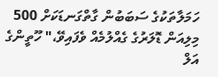ހަމަލާތަކުގެ ސަބަބުން ގާތްގަނޑަކަށް 500 މިލިއަން ޑޮލަރުގެ ގެއްލުމެއް ވެފައިވޭ،" ހޫތީންގެ އަލް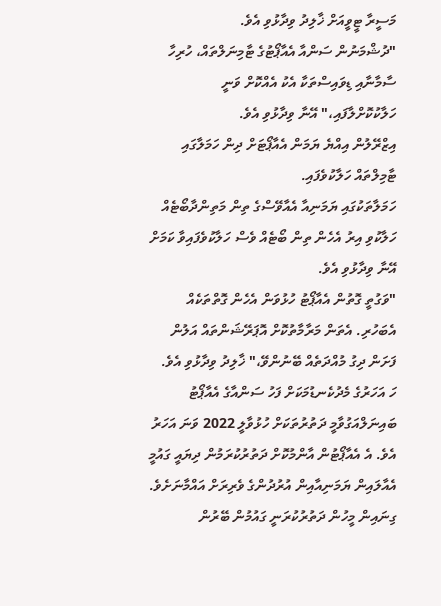މަސީރާ ޓީވީއަށް ޚާލިދު ވިދާޅުވި އެވެ.
"ދުޝްމަނުން ސަންއާ އެއާޕޯޓުގެ ޓާމިނަލްތައް، ހުރިހާ ސާމާނާއި ޑިވައިސްތަކާ އެކު އެއްކޮށް ވަނީ ހަލާކުކޮށްލާފައި،" އޭނާ ވިދާޅުވި އެވެ.
އިޒްރޭލުން އިއްޔެ ޔަމަން އެއާޕޯޓަށް ދިން ހަމަލާގައި ޓާމިލްތައް ހަލާކުވެފައި.
ހަމަލާތަކުގައި ޔަމަނިއާ އެއާވޭސްގެ ތިން މަތިންދާބޯޓެއް ހަލާކުވި އިރު އެހެން ތިން ބޯޓެއް ވެސް ހަލާކުވެފައިވާ ކަމަށް އޭނާ ވިދާޅުވި އެވެ.
"ވަގުތީ ގޮތުން އެއާޕޯޓު ހުޅުވަން އެހެން ގޮތްތަކެއް އެބަހުރި. އެތަން މަރާމާތުކޮށް އޮޕަރޭޝަންތައް އަލުން ފަށަން ދިގު މުއްދަތެއް ބޭނުންވޭ،" ޚާލިދު ވިދާޅުވި އެވެ.
ހަ އަހަރުގެ މެދުކެނޑުމަކަށް ފަހު ސަންއާގެ އެއާޕޯޓު ބައިނަލްއަގުވާމީ ދަތުރުތަކަށް ހުޅުވާލީ 2022 ވަނަ އަހަރު އެވެ. އެ އެއާޕޯޓުން އާންމުކޮށް ދަތުރުކުރަމުން ދިޔައީ ގައުމީ އެއާލައިން ޔަމަނިއާއިން އުރުދުންގެ ވެރިރަށް އައްމާނަށެވެ. ގިނައިން މީހުން ދަތުރުކުރަނީ ގައުމުން ބޭރުން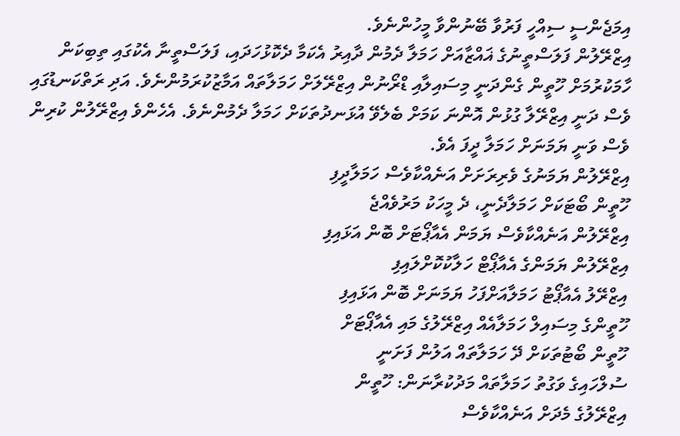އިމަޖެންސީ ސިއްހީ ފަރުވާ ބޭނުންވާ މީހުންނެވެ.
އިޒްރޭލުން ފަލަސްތީނުގެ ޣައްޒާއަށް ހަމަލާ ދެމުން ދާއިރު އެކަމާ ދެކޮޅުހަދައި، ފަލަސްތީނާ އެކުގައި ތިބިކަން ހާމަކުރުމަށް ހޫތީން ގެންދަނީ މިސައިލާއި ޑްރޯނުން އިޒްރޭލަށް ހަމަލާތައް އަމާޒުކުރަމުންނެވެ. އަދި ރަތްކަނޑުގައި ވެސް ދަނީ އިޒްރޭލާ ގުޅުން އޮންނަ ކަމަށް ބެލެވޭ އުޅަނދުތަކަށް ހަމަލާ ދެމުންނެވެ. އެހެންވެ އިޒްރޭލުން ކުރިން ވެސް ވަނީ ޔަމަނަށް ހަމަލާ ދީފަ އެވެ.
އިޒްރޭލުން ޔަމަނުގެ ވެރިރަށަށް އަނެއްކާވެސް ހަމަލާދީފި
ހޫތީން ބޯޓަކަށް ހަމަލާދެނީ، ދެ މީހަކު މަރުވެއްޖެ
އިޒްރޭލުން އަނެއްކާވެސް ޔަމަން އެއާޕޯޓަށް ބޮން އަޅައިފި
އިޒްރޭލުން ޔަމަންގެ އެއާޕޯޓް ހަލާކުކޮށްލައިފި
އިޒްރޭލު އެއާޕޯޓު ހަމަލާއަށްފަހު ޔަމަނަށް ބޮން އަޅައިފި
ހޫތީންގެ މިސައިލް ހަމަލާއެއް އިޒްރޭލުގެ މައި އެއާޕޯޓަށް
ހޫތީން ބޯޓުތަކަށް ދޭ ހަމަލާތައް އަލުން ފަށަނީ
ސުލްހައިގެ ވަގުތު ހަމަލާތައް މަދުކުރާނަން: ހޫތީން
އިޒްރޭލުގެ މެދަށް އަނެއްކާވެސް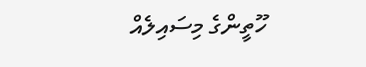ހޫތީންގެ މިސައިލެއް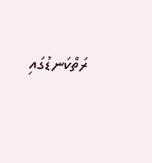ރަތްކަނޑުގައި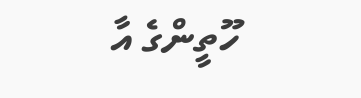ހޫތީންގެ އާ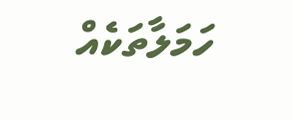ހަމަލާތަކެއް